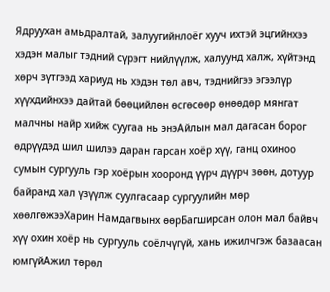Ядруухан амьдралтай, залуугийнлоёг хууч ихтэй эцгийнхээ хэдэн малыг тэдний сүрэгт нийлүүлж, халуунд халж, хүйтэнд хөрч зүтгээд хариуд нь хэдэн төл авч, тэднийгээ эгээлүр хүүхдийнхээ дайтай бөөцийлөн өсгөсөөр өнөөдөр мянгат малчны найр хийж суугаа нь энэАйлын мал дагасан борог өдрүүдэд шил шилээ даран гарсан хоёр хүү, ганц охиноо сумын сургууль гэр хоёрын хооронд үүрч дүүрч зөөн, дотуур байранд хал үзүүлж суулгасаар сургуулийн мөр хөөлгөжээХарин Намдагвынх өөрБагширсан олон мал байвч хүү охин хоёр нь сургууль соёлчүгүй, хань ижилчгэж базаасан юмгүйАжил төрөл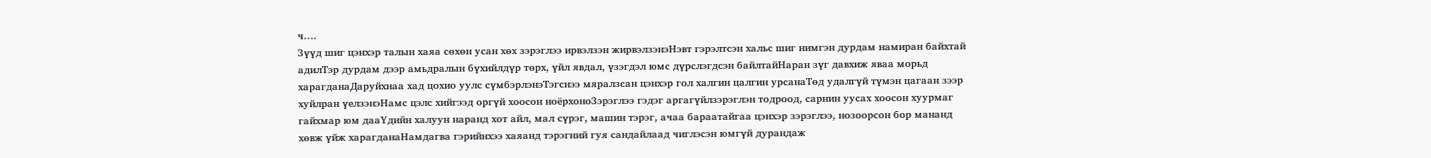ч….
Зүүд шиг цэнхэр талын хаяа сөхөн усан хөх зэрэглээ ирвэлзэн жирвэлзэнэНэвт гэрэлтсэн хальс шиг нимгэн дурдам намиран байхтай адилТэр дурдам дээр амьдралын бүхийлдүр төрх, үйл явдал, үзэгдэл юмс дүрслэгдсэн байлтайНаран зүг давхиж яваа морьд харагданаДаруйхнаа хад цохио уулс сүмбэрлэнэТэгснээ мяралзсан цэнхэр гол халгин цалгин урсанаТөд удалгүй түмэн цагаан зээр хуйлран үелзэнэНамс цэлс хийгээд оргүй хоосон ноёрхоноЗэрэглээ гэдэг аргагүйлзэрэглэн тодроод, сарнин уусах хоосон хуурмаг гайхмар юм дааҮдийн халуун наранд хот айл, мал сүрэг, машин тэрэг, ачаа бараатайгаа цэнхэр зэрэглээ, нозоорсон бор мананд хөвж үйж харагданаНамдагва гэрийнхээ хаяанд тэрэгний гуя сандайлаад чиглэсэн юмгүй дурандаж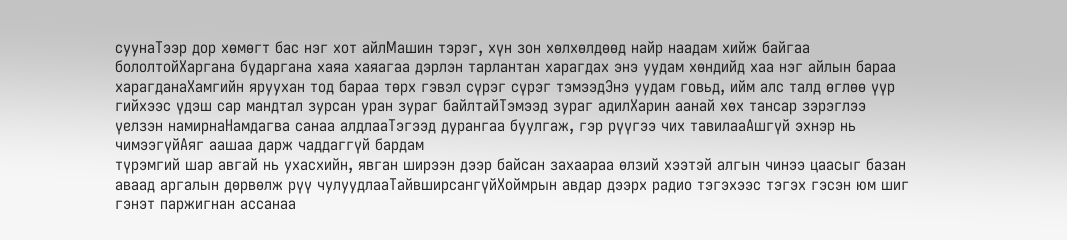суунаТээр дор хөмөгт бас нэг хот айлМашин тэрэг, хүн зон хөлхөлдөөд найр наадам хийж байгаа бололтойХаргана бударгана хаяа хаяагаа дэрлэн тарлантан харагдах энэ уудам хөндийд хаа нэг айлын бараа харагданаХамгийн яруухан тод бараа төрх гэвэл сүрэг сүрэг тэмээдЭнэ уудам говьд, ийм алс талд өглөө үүр гийхээс үдэш сар мандтал зурсан уран зураг байлтайТэмээд зураг адилХарин аанай хөх тансар зэрэглээ үелзэн намирнаНамдагва санаа алдлааТэгээд дурангаа буулгаж, гэр рүүгээ чих тавилааАшгүй эхнэр нь чимээгүйАяг аашаа дарж чаддаггүй бардам
түрэмгий шар авгай нь ухасхийн, явган ширээн дээр байсан захаараа өлзий хээтэй алгын чинээ цаасыг базан аваад аргалын дөрвөлж рүү чулуудлааТайвширсангүйХоймрын авдар дээрх радио тэгэхээс тэгэх гэсэн юм шиг гэнэт паржигнан ассанаа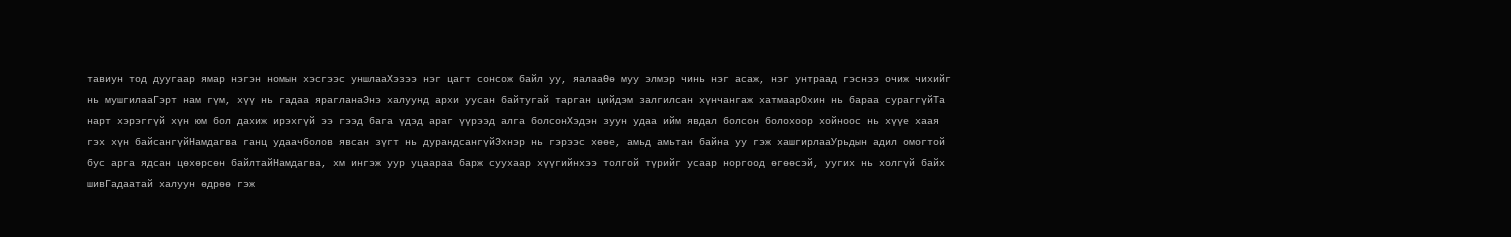тавиун тод дуугаар ямар нэгэн номын хэсгээс уншлааХэзээ нэг цагт сонсож байл уу, яалааӨө муу элмэр чинь нэг асаж, нэг унтраад гэснээ очиж чихийг нь мушгилааГэрт нам гүм, хүү нь гадаа ярагланаЭнэ халуунд архи уусан байтугай тарган цийдэм залгилсан хүнчангаж хатмаарОхин нь бараа сураггүйТа нарт хэрэггүй хүн юм бол дахиж ирэхгүй ээ гээд бага үдэд араг үүрээд алга болсонХэдэн зуун удаа ийм явдал болсон болохоор хойноос нь хүүе хаая гэх хүн байсангүйНамдагва ганц удаачболов явсан зүгт нь дурандсангүйЭхнэр нь гэрээс хөөе, амьд амьтан байна уу гэж хашгирлааУрьдын адил омогтой бус арга ядсан цөхөрсөн байлтайНамдагва, хм ингэж уур уцаараа барж суухаар хүүгийнхээ толгой түрийг усаар норгоод өгөөсэй, уугих нь холгүй байх шивГадаатай халуун өдрөө гэж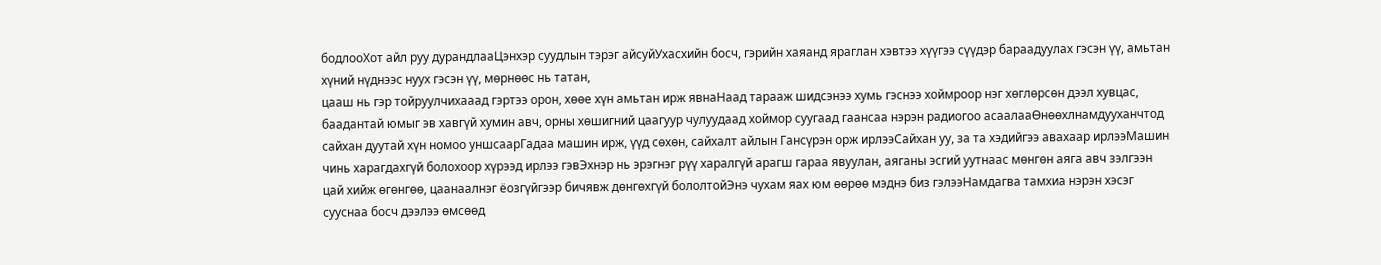бодлооХот айл руу дурандлааЦэнхэр суудлын тэрэг айсуйУхасхийн босч, гэрийн хаяанд яраглан хэвтээ хүүгээ сүүдэр бараадуулах гэсэн үү, амьтан хүний нүднээс нуух гэсэн үү, мөрнөөс нь татан,
цааш нь гэр тойруулчихааад гэртээ орон, хөөе хүн амьтан ирж явнаНаад тарааж шидсэнээ хумь гэснээ хоймроор нэг хөглөрсөн дээл хувцас,
баадантай юмыг эв хавгүй хумин авч, орны хөшигний цаагуур чулуудаад хоймор суугаад гаансаа нэрэн радиогоо асаалааӨнөөхлнамдууханчтод сайхан дуутай хүн номоо уншсаарГадаа машин ирж, үүд сөхөн, сайхалт айлын Гансүрэн орж ирлээСайхан уу, за та хэдийгээ авахаар ирлээМашин чинь харагдахгүй болохоор хүрээд ирлээ гэвЭхнэр нь эрэгнэг рүү харалгүй арагш гараа явуулан, аяганы эсгий уутнаас мөнгөн аяга авч зэлгээн цай хийж өгөнгөө, цаанаалнэг ёозгүйгээр бичявж дөнгөхгүй бололтойЭнэ чухам яах юм өөрөө мэднэ биз гэлээНамдагва тамхиа нэрэн хэсэг сууснаа босч дээлээ өмсөөд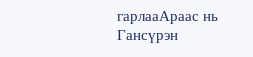гарлааАраас нь Гансүрэн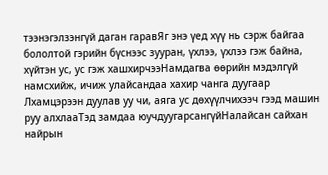тээнэгэлзэнгүй даган гаравЯг энэ үед хүү нь сэрж байгаа бололтой гэрийн бүснээс зууран, үхлээ, үхлээ гэж байна, хүйтэн ус, ус гэж хашхирчээНамдагва өөрийн мэдэлгүй намсхийж, ичиж улайсандаа хахир чанга дуугаар Лхамцэрээн дуулав уу чи, аяга ус дөхүүлчихээч гээд машин руу алхлааТэд замдаа юучдуугарсангүйНалайсан сайхан найрын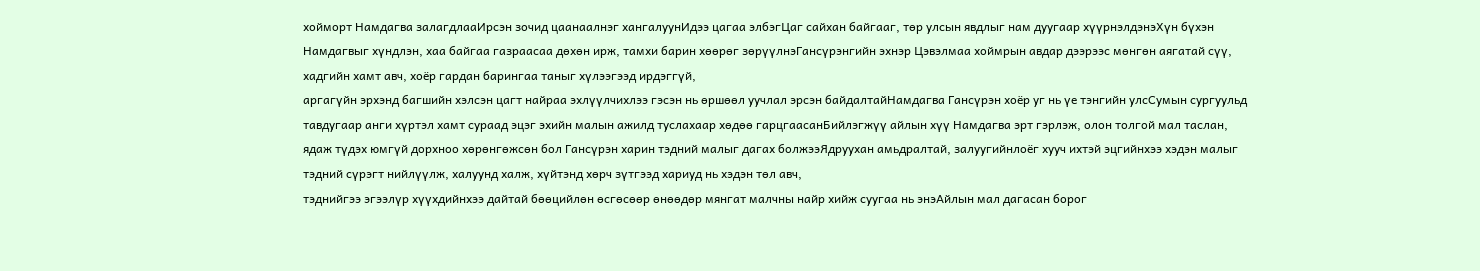хойморт Намдагва залагдлааИрсэн зочид цаанаалнэг хангалуунИдээ цагаа элбэгЦаг сайхан байгааг, төр улсын явдлыг нам дуугаар хүүрнэлдэнэХүн бүхэн Намдагвыг хүндлэн, хаа байгаа газраасаа дөхөн ирж, тамхи барин хөөрөг зөрүүлнэГансүрэнгийн эхнэр Цэвэлмаа хоймрын авдар дээрээс мөнгөн аягатай сүү, хадгийн хамт авч, хоёр гардан барингаа таныг хүлээгээд ирдэггүй,
аргагүйн эрхэнд багшийн хэлсэн цагт найраа эхлүүлчихлээ гэсэн нь өршөөл уучлал эрсэн байдалтайНамдагва Гансүрэн хоёр уг нь үе тэнгийн улсСумын сургуульд тавдугаар анги хүртэл хамт сураад эцэг эхийн малын ажилд туслахаар хөдөө гарцгаасанБийлэгжүү айлын хүү Намдагва эрт гэрлэж, олон толгой мал таслан, ядаж түдэх юмгүй дорхноо хөрөнгөжсөн бол Гансүрэн харин тэдний малыг дагах болжээЯдруухан амьдралтай, залуугийнлоёг хууч ихтэй эцгийнхээ хэдэн малыг тэдний сүрэгт нийлүүлж, халуунд халж, хүйтэнд хөрч зүтгээд хариуд нь хэдэн төл авч,
тэднийгээ эгээлүр хүүхдийнхээ дайтай бөөцийлөн өсгөсөөр өнөөдөр мянгат малчны найр хийж суугаа нь энэАйлын мал дагасан борог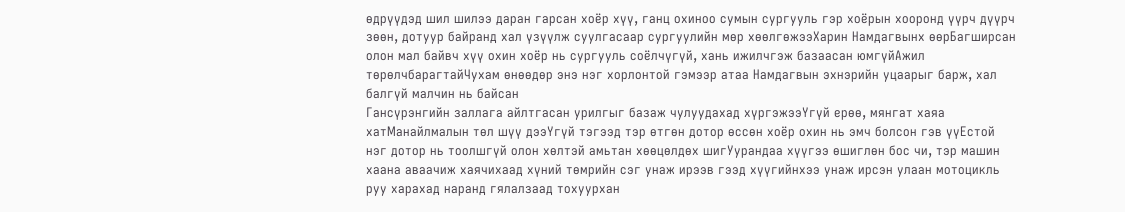өдрүүдэд шил шилээ даран гарсан хоёр хүү, ганц охиноо сумын сургууль гэр хоёрын хооронд үүрч дүүрч зөөн, дотуур байранд хал үзүүлж суулгасаар сургуулийн мөр хөөлгөжээХарин Намдагвынх өөрБагширсан олон мал байвч хүү охин хоёр нь сургууль соёлчүгүй, хань ижилчгэж базаасан юмгүйАжил төрөлчбарагтайЧухам өнөөдөр энэ нэг хорлонтой гэмээр атаа Намдагвын эхнэрийн уцаарыг барж, хал балгүй малчин нь байсан
Гансүрэнгийн заллага айлтгасан урилгыг базаж чулуудахад хүргэжээҮгүй ерөө, мянгат хаяа хатМанайлмалын төл шүү дээҮгүй тэгээд тэр өтгөн дотор өссөн хоёр охин нь эмч болсон гэв үүЕстой нэг дотор нь тоолшгүй олон хөлтэй амьтан хөөцөлдөх шигУурандаа хүүгээ өшиглөн бос чи, тэр машин хаана аваачиж хаячихаад хүний төмрийн сэг унаж ирээв гээд хүүгийнхээ унаж ирсэн улаан мотоцикль руу харахад наранд гялалзаад тохуурхан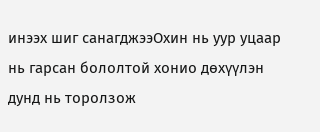инээх шиг санагджээОхин нь уур уцаар нь гарсан бололтой хонио дөхүүлэн дунд нь торолзож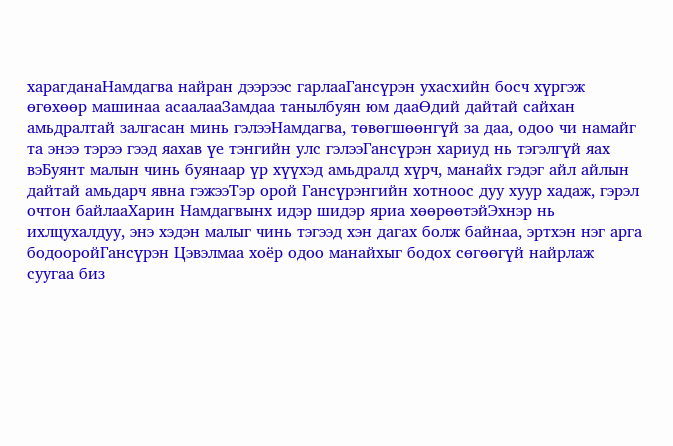харагданаНамдагва найран дээрээс гарлааГансүрэн ухасхийн босч хүргэж өгөхөөр машинаа асаалааЗамдаа танылбуян юм дааӨдий дайтай сайхан амьдралтай залгасан минь гэлээНамдагва, төвөгшөөнгүй за даа, одоо чи намайг та энээ тэрээ гээд яахав үе тэнгийн улс гэлээГансүрэн хариуд нь тэгэлгүй яах вэБуянт малын чинь буянаар үр хүүхэд амьдралд хүрч, манайх гэдэг айл айлын дайтай амьдарч явна гэжээТэр орой Гансүрэнгийн хотноос дуу хуур хадаж, гэрэл очтон байлааХарин Намдагвынх идэр шидэр яриа хөөрөөтэйЭхнэр нь ихлцухалдуу, энэ хэдэн малыг чинь тэгээд хэн дагах болж байнаа, эртхэн нэг арга бодооройГансүрэн Цэвэлмаа хоёр одоо манайхыг бодох сөгөөгүй найрлаж суугаа биз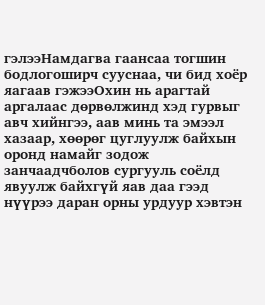гэлээНамдагва гаансаа тогшин бодлогоширч сууснаа, чи бид хоёр яагаав гэжээОхин нь арагтай аргалаас дөрвөлжинд хэд гурвыг авч хийнгээ, аав минь та эмээл хазаар, хөөрөг цуглуулж байхын оронд намайг зодож занчаадчболов сургууль соёлд явуулж байхгүй яав даа гээд нүүрээ даран орны урдуур хэвтэн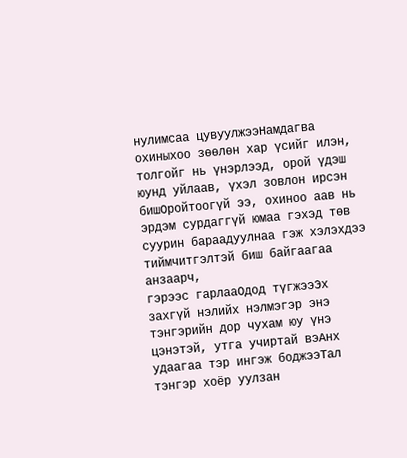нулимсаа цувуулжээНамдагва охиныхоо зөөлөн хар үсийг илэн, толгойг нь үнэрлээд, орой үдэш юунд уйлаав, үхэл зовлон ирсэн бишОройтоогүй ээ, охиноо аав нь эрдэм сурдаггүй юмаа гэхэд төв суурин бараадуулнаа гэж хэлэхдээ тиймчитгэлтэй биш байгаагаа анзаарч,
гэрээс гарлааОдод түгжээЭх захгүй нэлийх нэлмэгэр энэ тэнгэрийн дор чухам юу үнэ цэнэтэй, утга учиртай вэАнх удаагаа тэр ингэж боджээТал тэнгэр хоёр уулзан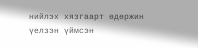нийлэх хязгаарт өдөржин үелзэн үймсэн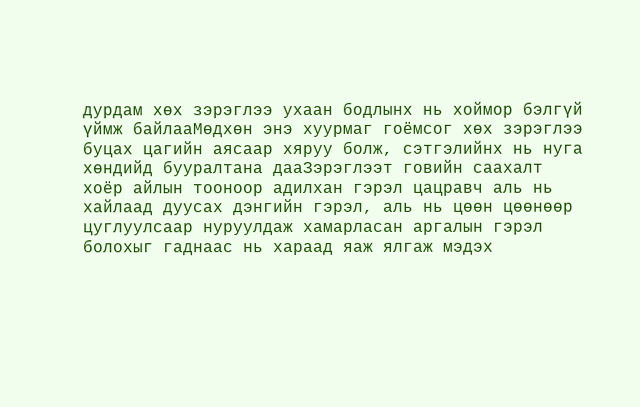дурдам хөх зэрэглээ ухаан бодлынх нь хоймор бэлгүй үймж байлааМөдхөн энэ хуурмаг гоёмсог хөх зэрэглээ буцах цагийн аясаар хяруу болж, сэтгэлийнх нь нуга хөндийд бууралтана дааЗэрэглээт говийн саахалт хоёр айлын тооноор адилхан гэрэл цацравч аль нь хайлаад дуусах дэнгийн гэрэл, аль нь цөөн цөөнөөр цуглуулсаар нуруулдаж хамарласан аргалын гэрэл болохыг гаднаас нь хараад яаж ялгаж мэдэх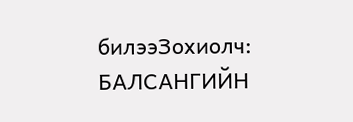билээЗохиолч: БАЛСАНГИЙН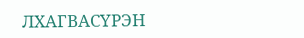ЛХАГВАСҮРЭН